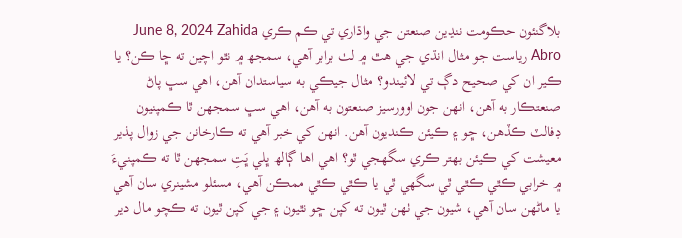بلاگنئون حڪومت ننڍين صنعتن جي واڌاري تي ڪم ڪري June 8, 2024 Zahida Abro رياست جو مثال انڌي جي هٿ ۾ لٺ برابر آهي، سمجھ ۾ نٿو اچين ته ڇا ڪن؟ يا ڪير ان کي صحيح دڳ تي لائيندو؟ مثال جيڪي به سياستدان آهن، اهي سڀ پاڻ صنعتڪار به آهن، انهن جون اوورسيز صنعتون به آهن، اهي سڀ سمجهن ٿا ڪمپنيون ڊفالٽ ڪڏهن، ڇو ۽ ڪيئن ڪنديون آهن. انهن کي خبر آهي ته ڪارخانن جي زوال پذير معيشت کي ڪيئن بهتر ڪري سگهجي ٿو؟ اهي اها ڳالھ ڀلي ڀَتِ سمجهن ٿا ته ڪمپنيءَ ۾ خرابي ڪٿي ڪٿي ٿي سگهي ٿي يا ڪٿي ڪٿي ممڪن آهي، مسئلو مشينري سان آهي يا ماڻهن سان آهي، شيون جي ٺهن ٿيون ته کپن ڇو نٿيون ۽ جي کپن ٿيون ته ڪچو مال دير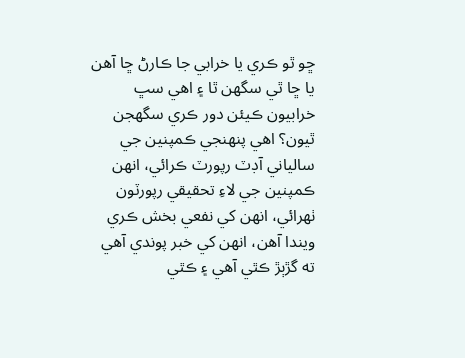ڇو ٿو ڪري يا خرابي جا ڪارڻ ڇا آهن يا ڇا ٿي سگهن ٿا ۽ اهي سڀ خرابيون ڪيئن دور ڪري سگهجن ٿيون؟ اهي پنهنجي ڪمپنين جي سالياني آڊٽ رپورٽ ڪرائي، انهن ڪمپنين جي لاءِ تحقيقي رپورٽون ٺهرائي، انهن کي نفعي بخش ڪري ويندا آهن، انهن کي خبر پوندي آهي ته گڙٻڙ ڪٿي آهي ۽ ڪٿي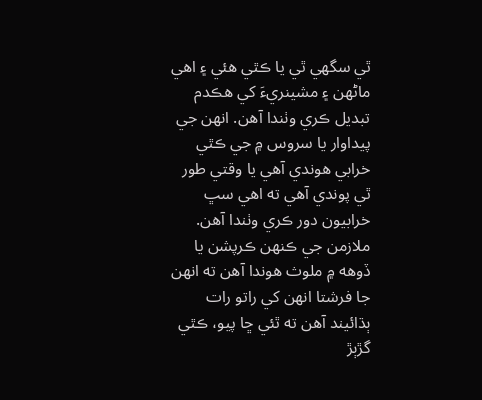ٿي سگهي ٿي يا ڪٿي هئي ۽ اهي ماڻهن ۽ مشينريءَ کي هڪدم تبديل ڪري وٺندا آهن. انهن جي پيداوار يا سروس ۾ جي ڪٿي خرابي هوندي آهي يا وقتي طور ٿي پوندي آهي ته اهي سڀ خرابيون دور ڪري وٺندا آهن. ملازمن جي ڪنهن ڪرپشن يا ڏوهه ۾ ملوث هوندا آهن ته انهن جا فرشتا انهن کي راتو رات ٻڌائيند آهن ته ٿئي ڇا پيو، ڪٿي گڙٻڙ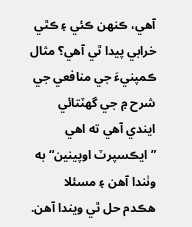آهي، ڪنهن ڪئي ۽ ڪٿي خرابي پيدا ٿي آهي؟ مثال ڪمپنيءَ جي منافعي جي شرح ۾ جي گهٽتائي ايندي آهي ته اهي ”ايڪسپرٽ اوپينين“ به وٺندا آهن ۽ مسئلا هڪدم حل ٿي ويندا آهن.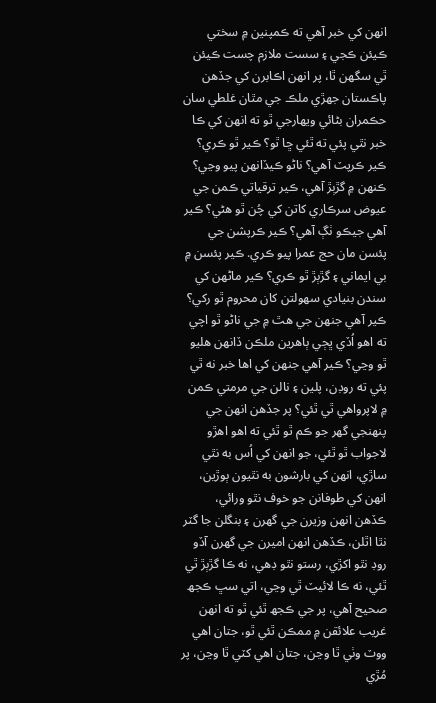انهن کي خبر آهي ته ڪمپنين ۾ سختي ڪيئن ڪجي ۽ سست ملازم چست ڪيئن ٿي سگهن ٿا، پر انهن اڪابرن کي جڏهن پاڪستان جهڙي ملڪ جي مٿان غلطي سان حڪمران بڻائي ويهارجي ٿو ته انهن کي ڪا خبر نٿي پئي ته ٿئي ڇا ٿو؟ ڪير ٿو ڪري؟ ڪير ڪرپٽ آهي؟ ناڻو ڪيڏانهن پيو وڃي؟ ڪنهن ۾ گڙٻڙ آهي، ڪير ترقياتي ڪمن جي عيوض سرڪاري کاتن کي چُن ٿو هڻي؟ ڪير آهي جيڪو ٺڳ آهي؟ ڪير ڪرپشن جي پئسن مان حج عمرا پيو ڪري. ڪير پئسن ۾ بي ايماني ۽ گڙٻڙ ٿو ڪري؟ ڪير ماڻهن کي سندن بنيادي سهولتن کان محروم ٿو رکي؟ ڪير آهي جنهن جي هٿ ۾ جي ناڻو ٿو اچي ته اهو اُڏي ڀڄي ٻاهرين ملڪن ڏانهن هليو ٿو وڃي؟ ڪير آهي جنهن کي اها خبر نه ٿي پئي ته روڊن، پلين ۽ نالن جي مرمتي ڪمن ۾ لاپرواهي ٿي ٿئي؟ پر جڏهن انهن جي پنهنجي گهر جو ڪم ٿو ٿئي ته اهو اهڙو لاجواب ٿو ٿئي، جو انهن کي اُس به نٿي ساڙي، انهن کي بارشون به نٿيون ٻوڙين، انهن کي طوفانن جو خوف نٿو ورائي، ڪڏهن انهن وزيرن جي گهرن ۽ بنگلن جا گٽر نٿا اٿلن، ڪڏهن انهن اميرن جي گهرن آڏو روڊ نٿو اکڙي، رستو نٿو ڊهي، نه ڪا گڙٻڙ ٿي ٿئي، نه ڪا لائيٽ ٿي وڃي، اتي سڀ ڪجھ صحيح آهي، پر جي ڪجھ ٿئي ٿو ته انهن غريب علائقن ۾ ممڪن ٿئي ٿو، جتان اهي ووٽ وٺي ٿا وڃن، جتان اهي کٽي ٿا وڃن، پر مُڙي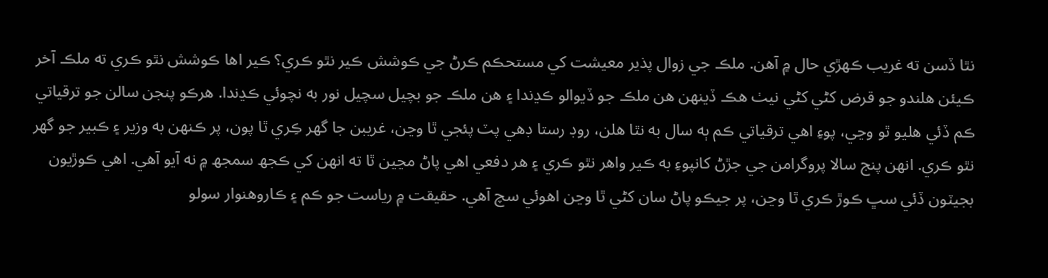نٿا ڏسن ته غريب ڪهڙي حال ۾ آهن. ملڪ جي زوال پذير معيشت کي مستحڪم ڪرڻ جي ڪوشش ڪير نٿو ڪري؟ ڪير اها ڪوشش نٿو ڪري ته ملڪ آخر ڪيئن هلندو جو قرض کڻي کڻي نيٺ هڪ ڏينهن هن ملڪ جو ڏيوالو ڪڍندا ۽ هن ملڪ جو بچيل سچيل نور به نچوئي ڪڍندا. هرڪو پنجن سالن جو ترقياتي ڪم ڏئي هليو ٿو وڃي، پوءِ اهي ترقياتي ڪم ٻه سال به نٿا هلن، روڊ رستا ڊهي پٽ پئجي ٿا وڃن، غريبن جا گهر ڪِري ٿا پون، پر ڪنهن به وزير ۽ ڪبير جو گهر نٿو ڪري. انهن پنج سالا پروگرامن جي جڙڻ کانپوءِ به ڪير واهر نٿو ڪري ۽ هر دفعي اهي پاڻ مڃين ٿا ته انهن کي ڪجھ سمجھ ۾ نه آيو آهي. اهي ڪوڙيون بجيٽون ڏئي سڀ ڪوڙ ڪري ٿا وڃن، پر جيڪو پاڻ سان کڻي ٿا وڃن اهوئي سچ آهي. حقيقت ۾ رياست جو ڪم ۽ ڪاروهنوار سولو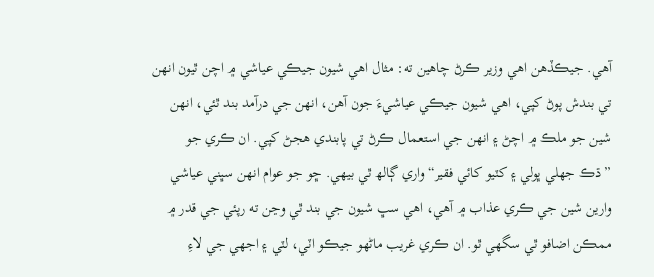آهي. جيڪڏهن اهي وزير ڪرڻ چاهين ته: مثال اهي شيون جيڪي عياشي ۾ اچن ٿيون انهن تي بندش پوڻ کپي، اهي شيون جيڪي عياشيءَ جون آهن، انهن جي درآمد بند ٿئي، انهن شين جو ملڪ ۾ اچڻ ۽ انهن جي استعمال ڪرڻ تي پابندي هجڻ کپي. ان ڪري جو ”ڌڪ جهلي ڀولي ۽ کٽيو کائي فقير“ واري ڳالھ ٿي بيهي. ڇو جو عوام انهن سڀني عياشي وارين شين جي ڪري عذاب ۾ آهي، اهي سڀ شيون جي بند ٿي وڃن ته رپئي جي قدر ۾ ممڪن اضافو ٿي سگهي ٿو. ان ڪري غريب ماڻهو جيڪو اٽي، لٽي ۽ اجهي جي لاءِ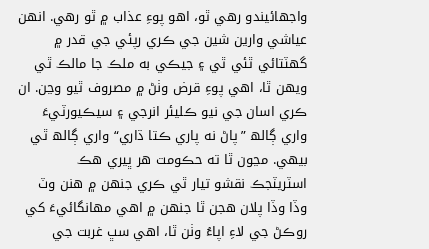واجهائيندو رهي ٿو، اهو پوءِ عذاب ۾ ٿو رهي. انهن عياشي وارين شين جي ڪري رپئي جي قدر ۾ گهٽتائي ٿئي ٿي ۽ جيڪي به ملڪ جا مالڪ ٿي ويهن ٿا، اهي پوءِ قرض وٺڻ ۾ مصروف ٿيو وڃن. ان ڪري اسان جي نيو ڪليئر انرجي ۽ سيڪيورٽيءَ واري ڳالھ ”پاڻ نه پاري ڪتا ڌاري“ واري ڳالھ ٿي بيهي. مڃون ٿا ته حڪومت هر ڀيري هڪ اسٽريٽجڪ نقشو تيار ٿي ڪري جنهن ۾ هنن وٽ وڏا وڏا پلان هجن ٿا جنهن ۾ اهي مهانگائيءَ کي روڪڻ جي لاءِ اپاءُ وٺن ٿا، اهي سڀ غربت جي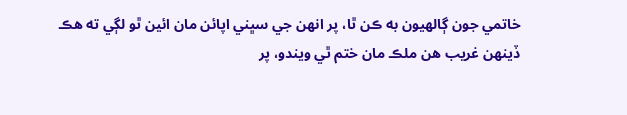خاتمي جون ڳالهيون به ڪن ٿا، پر انهن جي سڀني اپائن مان ائين ٿو لڳي ته هڪ ڏينهن غريب هن ملڪ مان ختم ٿي ويندو، پر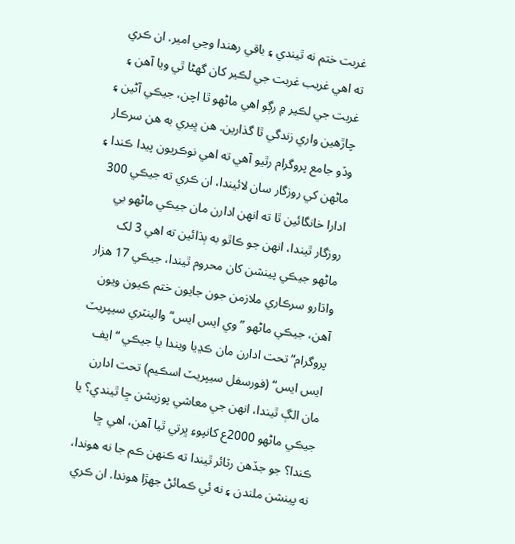غربت ختم نه ٿيندي ۽ باقي رهندا وڃي امير. ان ڪري ته اهي غريب غربت جي لڪير کان گهڻا ٿي ويا آهن ۽ غربت جي لڪير ۾ رڳو اهي ماڻهو ٿا اچن، جيڪي آڻين ۽ چاڙهين واري زندگي ٿا گذارين. هن ڀيري به هن سرڪار وڏو جامع پروگرام رٿيو آهي ته اهي نوڪريون پيدا ڪندا ۽ ماڻهن کي روزگار سان لائيندا، ان ڪري ته جيڪي 300 ادارا خانگائين ٿا ته انهن ادارن مان جيڪي ماڻهو بي روزگار ٿيندا، انهن جو ڪاٿو به ٻڌائين ته اهي 3 لک ماڻهو جيڪي پينشن کان محروم ٿيندا، جيڪي 17 هزار واڌارو سرڪاري ملازمن جون جايون ختم ڪيون ويون آهن، جيڪي ماڻهو ”وي ايس ايس“ والينٽري سيپريٽ پروگرام“ تحت ادارن مان ڪڍيا ويندا يا جيڪي “ايف ايس ايس“ (فورسفل سيپريٽ اسڪيم) تحت ادارن مان الڳ ٿيندا، انهن جي معاشي پوزيشن ڇا ٿيندي؟ يا جيڪي ماڻهو 2000ع کانپوءِ ڀرتي ٿيا آهن، اهي ڇا ڪندا؟ جو جڏهن رٽائر ٿيندا ته ڪنهن ڪم جا نه هوندا، نه پينشن ملندن ۽ نه ئي ڪمائڻ جهڙا هوندا. ان ڪري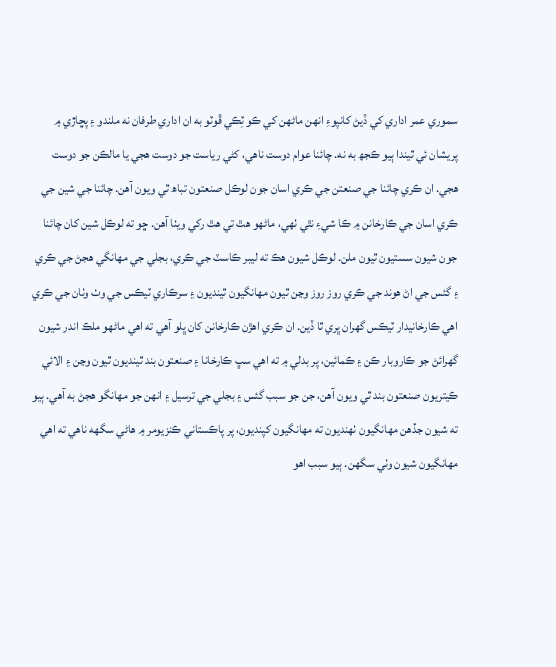سموري عمر اداري کي ڏيڻ کانپوءِ انهن ماڻهن کي ڪو ٽِڪي ڦوٽو به ان اداري طرفان نه ملندو ۽ پڇاڙي ۾ پريشان ئي ٿيندا ٻيو ڪجھ به نه. چائنا عوام دوست ناهي، کڻي رياست جو دوست هجي يا مالڪن جو دوست هجي. ان ڪري چائنا جي صنعتن جي ڪري اسان جون لوڪل صنعتون تباھ ٿي ويون آهن. چائنا جي شين جي ڪري اسان جي ڪارخانن ۾ ڪا شيءِ نٿي ٺهي، ماڻهو هٿ تي هٿ رکي ويٺا آهن. ڇو ته لوڪل شين کان چائنا جون شيون سستيون ٿيون ملن. لوڪل شيون هڪ ته ليبر ڪاسٽ جي ڪري، بجلي جي مهانگي هجڻ جي ڪري ۽ گئس جي اڻ هوند جي ڪري روز روز وڃن ٿيون مهانگيون ٿينديون ۽ سرڪاري ٽيڪس جي وٺ وٺان جي ڪري اهي ڪارخانيدار ٽيڪس گهران ڀري ٿا ڏين. ان ڪري اهڙن ڪارخانن کان ڀلو آهي ته اهي ماڻهو ملڪ اندر شيون گهرائڻ جو ڪاروبار ڪن ۽ ڪمائين، پر بدلي ۾ ته اهي سڀ ڪارخانا ۽ صنعتون بند ٿينديون ٿيون وڃن ۽ الائي ڪيتريون صنعتون بند ٿي ويون آهن، جن جو سبب گئس ۽ بجلي جي ترسيل ۽ انهن جو مهانگو هجڻ به آهي. ٻيو ته شيون جڏهن مهانگيون ٺهنديون ته مهانگيون کپنديون، پر پاڪستاني ڪنزيومر ۾ هاڻي سگهه ناهي ته اهي مهانگيون شيون وٺي سگهن. ٻيو سبب اهو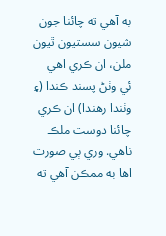به آهي ته چائنا جون شيون سستيون ٿيون ملن، ان ڪري اهي ئي وٺڻ پسند ڪندا (۽ وٺندا رهندا) ان ڪري چائنا دوست ملڪ ناهي. وري ٻي صورت اها به ممڪن آهي ته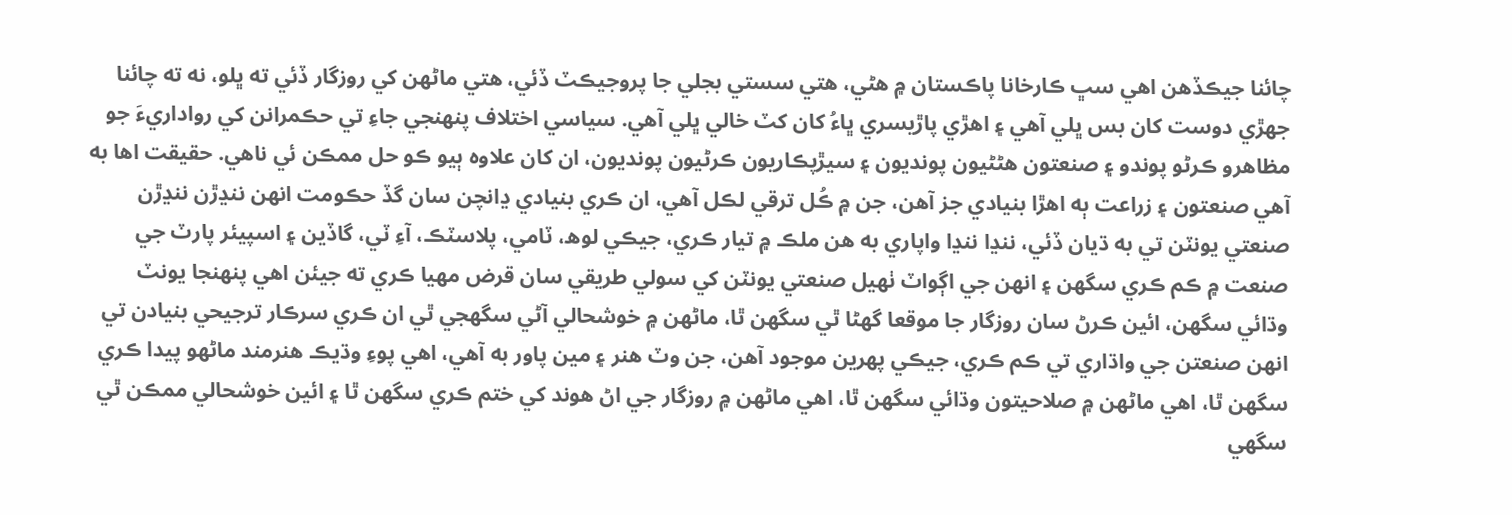چائنا جيڪڏهن اهي سڀ ڪارخانا پاڪستان ۾ هڻي، هتي سستي بجلي جا پروجيڪٽ ڏئي، هتي ماڻهن کي روزگار ڏئي ته ڀلو، نه ته چائنا جهڙي دوست کان بس ڀلي آهي ۽ اهڙي پاڙيسري ڀاءُ کان کٽ خالي ڀلي آهي. سياسي اختلاف پنهنجي جاءِ تي حڪمرانن کي رواداريءَ جو مظاهرو ڪرڻو پوندو ۽ صنعتون هڻڻيون پونديون ۽ سيڙپڪاريون ڪرڻيون پونديون، ان کان علاوه ٻيو ڪو حل ممڪن ئي ناهي. حقيقت اها به آهي صنعتون ۽ زراعت ٻه اهڙا بنيادي جز آهن، جن ۾ ڪُل ترقي لڪل آهي، ان ڪري بنيادي ڍانچن سان گڏ حڪومت انهن ننڍڙن ننڍڙن صنعتي يونٽن تي به ڌيان ڏئي، ننڍا ننڍا واپاري به هن ملڪ ۾ تيار ڪري، جيڪي لوھ، ٽامي، پلاسٽڪ، آءِ ٽي، گاڏين ۽ اسپيئر پارٽ جي صنعت ۾ ڪم ڪري سگهن ۽ انهن جي اڳواٽ ٺهيل صنعتي يونٽن کي سولي طريقي سان قرض مهيا ڪري ته جيئن اهي پنهنجا يونٽ وڌائي سگهن، ائين ڪرڻ سان روزگار جا موقعا گهڻا ٿي سگهن ٿا، ماڻهن ۾ خوشحالي آڻي سگهجي ٿي ان ڪري سرڪار ترجيحي بنيادن تي انهن صنعتن جي واڌاري تي ڪم ڪري، جيڪي پهرين موجود آهن، جن وٽ هنر ۽ مين پاور به آهي، اهي پوءِ وڌيڪ هنرمند ماڻهو پيدا ڪري سگهن ٿا، اهي ماڻهن ۾ صلاحيتون وڌائي سگهن ٿا، اهي ماڻهن ۾ روزگار جي اڻ هوند کي ختم ڪري سگهن ٿا ۽ ائين خوشحالي ممڪن ٿي سگهي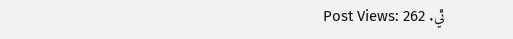ٿي. Post Views: 262